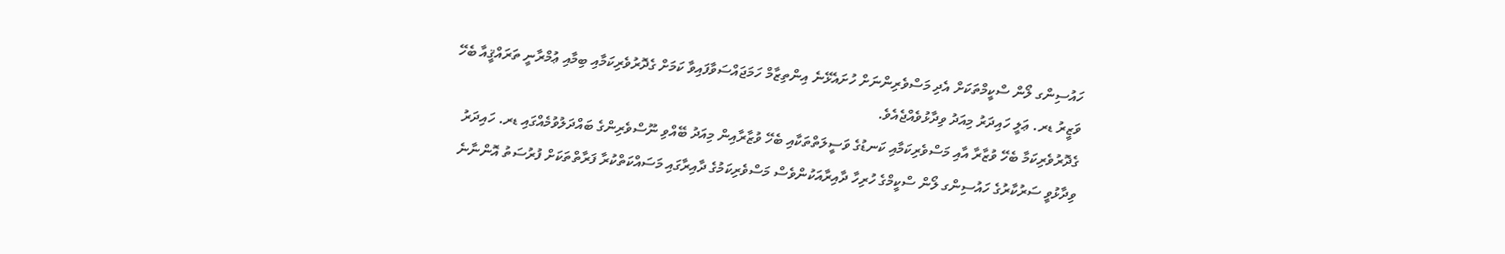ހައުސިންގ ލޯން ސްކީމްތަކަށް އެދި މަސްވެރިންނަށް ހުށައެޅޭނެ އިންތިޒާމް ހަމަޖައްސަވާފައިވާ ކަމަށް ގެދޮރުވެރިކަމާއި ބިމާއި ޢުމްރާނީ ތަރައްޤީއާ ބެހޭ ވަޒީރު ޑރ. ޢަލީ ހައިދަރު މިއަދު ވިދާޅުވެއްޖެއެވެ.
ގެދޮރުވެރިކަމާ ބެހޭ ވުޒާރާ އާއި މަސްވެރިކަމާއި ކަނޑުގެ ވަސީލަތްތަކާއި ބެހޭ ވުޒާރާއިން މިއަދު ބޭއްވި ނޫސްވެރިންގެ ބައްދަލުވުމެއްގައި ޑރ. ހައިދަރު ވިދާޅުވީ ސަރުކާރުގެ ހައުސިންގ ލޯން ސްކީމްގެ ހުރިހާ ދާއިރާއަކުންވެސް މަސްވެރިކަމުގެ ދާއިރާގައި މަސައްކަތްކުރާ ފަރާތްތަކަށް ފުރުސަތު އޮންނާނެ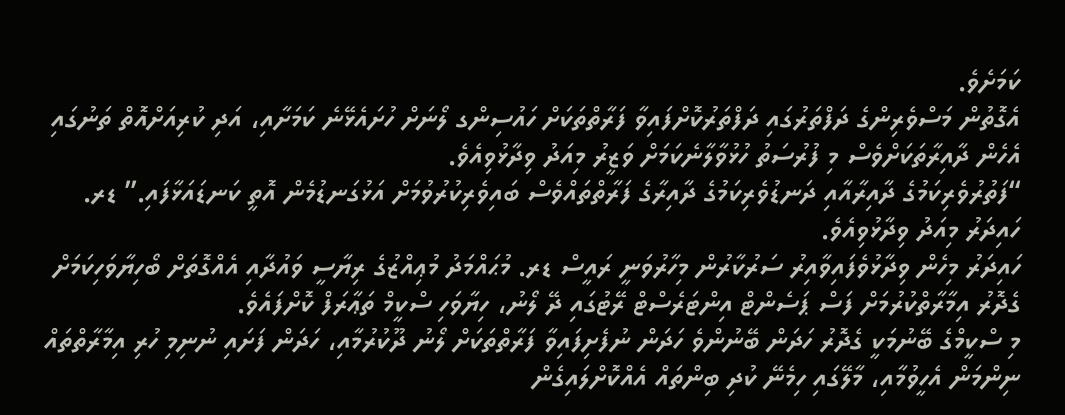ކަމަށެވެ.
އެގޮތުން މަސްވެރިންގެ ދަފްތަރުގައި ދަފްތަރުކޮށްފައިވާ ފަރާތްތަކަށް ހައުސިންގ ލޯނަށް ހުށައެޅޭނެ ކަމަށާއި، އަދި ކުރިއަށްއޮތް ތަނުގައި އެހެން ދާއިރާތަކަށްވެސް މި ފުރުސަތު ހުޅުވާލާނެކަމަށް ވަޒީރު މިއަދު ވިދާޅުވިއެވެ.
“ފަތުރުވެރިކަމުގެ ދާއިރާއާއި ދަނޑުވެރިކަމުގެ ދާއިރާގެ ފަރާތްތައްވެސް ބައިވެރިކުރުވުމަށް އަޅުގަނޑުމެން އޮތީ ކަނޑައަޅާފައި.” ޑރ. ހައިދަރު މިއަދު ވިދާޅުވިއެވެ.
ހައިދަރު މިހެން ވިދާޅުވެފައިވާއިރު ސަރުކާރުން މިހާރުވަނީ ރައީސް ޑރ. މުޙައްމަދު މުޢިއްޒުގެ ރިޔާސީ ވައުދާއި އެއްގޮތަށް ބޯހިޔާވަހިކަމަށް ގެދޮރު އިމާރާތްކުރުމަށް ފަސް ޕަސެންޓް އިންޓަރެސްޓް ރޭޓުގައި ދޭ ލޯނު، ހިޔާވަހި ސްކީމް ތަޢާރަފް ކޮށްފައެވެ.
މި ސްކީމްގެ ބޭނުމަކީ ގެދޮރު ހަދަން ބޭނުންވެ ހަދަން ނުފެށިފައިވާ ފަރާތްތަކަށް ލޯނު ދޫކުރުމާއި، ހަދަން ފަށައި ނުނިމި ހުރި އިމާރާތްތައް ނިންމަން އެހީވުމާއި، މާލޭގައި ހިމެނޭ ކުދި ބިންތައް އެއްކޮށްލައިގެން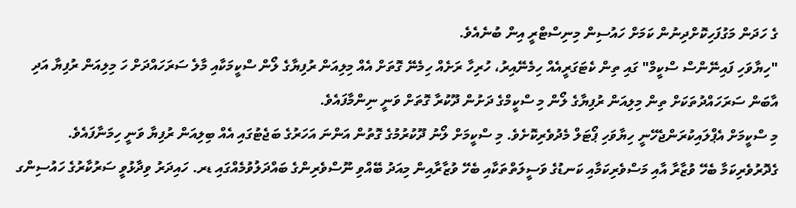ގެ ހަދަން މަގުފަހިކޮށްދިނުން ކަމަށް ހައުސިން މިނިސްޓްރީ އިން ބުނެއެވެ.
"ހިޔާވަހި ފައިނޭންސް ސްކީމް" ގައި ތިން ކެޓަގަރީއެއް ހިމެނޭއިރު، ހުރިހާ ރަށެއް ހިމެނޭ ގޮތަށް އެއް މިލިއަން ރުފިޔާގެ ލޯން ސްކީމަކާއި މާލެ ސަރަހައްދަށް ހަ މިލިއަން ރުފިޔާ އަދި އާބަން ސަރަހައްދުތަކަށް ތިން މިލިއަން ރުފިޔާގެ ލޯން މި ސްކީމްގެ ދަށުން ދޫކުރާ ގޮތަށް ވަނީ ނިންމާފައެވެ.
މި ސްކީމަށް އެޕްލައިކުރަންޖެހޭނީ ހިޔާވަހި ޕޯޓަލް މެދުވެރިކޮށެވެ. މި ސްކީމަށް ލޯނު ދޫކުރުމުގެ ގޮތުން އަންނަ އަހަރުގެ ބަޖެޓުގައި އެއް ބިލިއަން ރުފިޔާ ވަނީ ހިމަނާފައެވެ.
ގެދޮރުވެރިކަމާ ބެހޭ ވުޒާރާ އާއި މަސްވެރިކަމާއި ކަނޑުގެ ވަސީލަތްތަކާއި ބެހޭ ވުޒާރާއިން މިއަދު ބޭއްވި ނޫސްވެރިންގެ ބައްދަލުވުމެއްގައި ޑރ. ހައިދަރު ވިދާޅުވީ ސަރުކާރުގެ ހައުސިންގ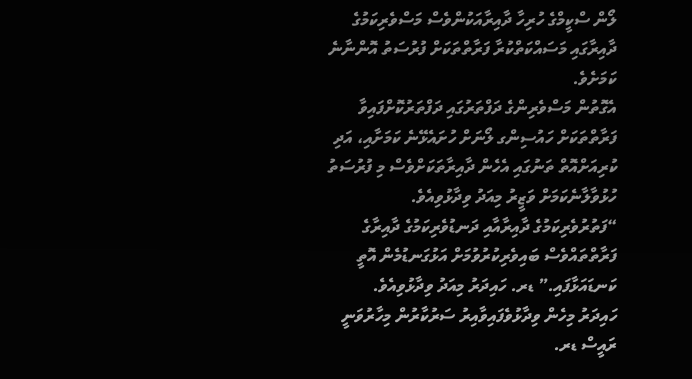ލޯން ސްކީމްގެ ހުރިހާ ދާއިރާއަކުންވެސް މަސްވެރިކަމުގެ ދާއިރާގައި މަސައްކަތްކުރާ ފަރާތްތަކަށް ފުރުސަތު އޮންނާނެ ކަމަށެވެ.
އެގޮތުން މަސްވެރިންގެ ދަފްތަރުގައި ދަފްތަރުކޮށްފައިވާ ފަރާތްތަކަށް ހައުސިންގ ލޯނަށް ހުށައެޅޭނެ ކަމަށާއި، އަދި ކުރިއަށްއޮތް ތަނުގައި އެހެން ދާއިރާތަކަށްވެސް މި ފުރުސަތު ހުޅުވާލާނެކަމަށް ވަޒީރު މިއަދު ވިދާޅުވިއެވެ.
“ފަތުރުވެރިކަމުގެ ދާއިރާއާއި ދަނޑުވެރިކަމުގެ ދާއިރާގެ ފަރާތްތައްވެސް ބައިވެރިކުރުވުމަށް އަޅުގަނޑުމެން އޮތީ ކަނޑައަޅާފައި.” ޑރ. ހައިދަރު މިއަދު ވިދާޅުވިއެވެ.
ހައިދަރު މިހެން ވިދާޅުވެފައިވާއިރު ސަރުކާރުން މިހާރުވަނީ ރައީސް ޑރ.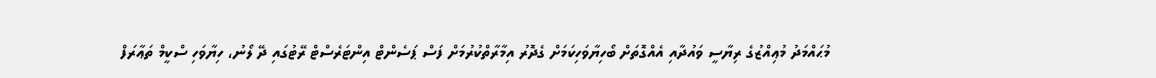މުޙައްމަދު މުޢިއްޒުގެ ރިޔާސީ ވައުދާއި އެއްގޮތަށް ބޯހިޔާވަހިކަމަށް ގެދޮރު އިމާރާތްކުރުމަށް ފަސް ޕަސެންޓް އިންޓަރެސްޓް ރޭޓުގައި ދޭ ލޯނު، ހިޔާވަހި ސްކީމް ތަޢާރަފް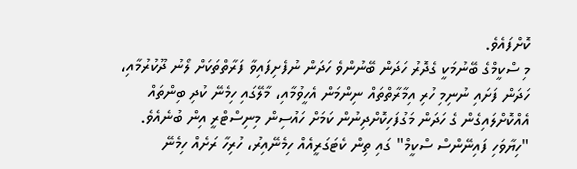ކޮށްފައެވެ.
މި ސްކީމްގެ ބޭނުމަކީ ގެދޮރު ހަދަން ބޭނުންވެ ހަދަން ނުފެށިފައިވާ ފަރާތްތަކަށް ލޯނު ދޫކުރުމާއި، ހަދަން ފަށައި ނުނިމި ހުރި އިމާރާތްތައް ނިންމަން އެހީވުމާއި، މާލޭގައި ހިމެނޭ ކުދި ބިންތައް އެއްކޮށްލައިގެން ގެ ހަދަން މަގުފަހިކޮށްދިނުން ކަމަށް ހައުސިން މިނިސްޓްރީ އިން ބުނެއެވެ.
"ހިޔާވަހި ފައިނޭންސް ސްކީމް" ގައި ތިން ކެޓަގަރީއެއް ހިމެނޭއިރު، ހުރިހާ ރަށެއް ހިމެނޭ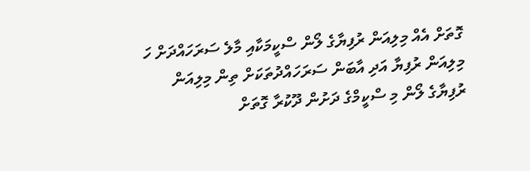ގޮތަށް އެއް މިލިއަން ރުފިޔާގެ ލޯން ސްކީމަކާއި މާލެ ސަރަހައްދަށް ހަ މިލިއަން ރުފިޔާ އަދި އާބަން ސަރަހައްދުތަކަށް ތިން މިލިއަން ރުފިޔާގެ ލޯން މި ސްކީމްގެ ދަށުން ދޫކުރާ ގޮތަށް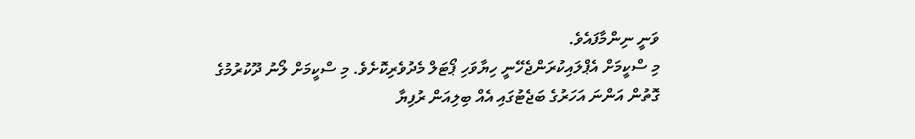ވަނީ ނިންމާފައެވެ.
މި ސްކީމަށް އެޕްލައިކުރަންޖެހޭނީ ހިޔާވަހި ޕޯޓަލް މެދުވެރިކޮށެވެ. މި ސްކީމަށް ލޯނު ދޫކުރުމުގެ ގޮތުން އަންނަ އަހަރުގެ ބަޖެޓުގައި އެއް ބިލިއަން ރުފިޔާ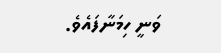ވަނީ ހިމަނާފައެވެ.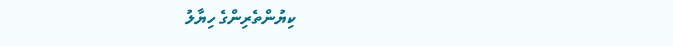ކިޔުންތެރިންގެ ހިޔާލު